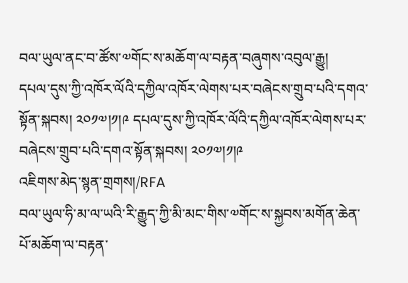བལ་ཡུལ་ནང་བ་ཚོས་༧གོང་ས་མཆོག་ལ་བརྟན་བཞུགས་འབུལ་རྒྱུ།
དཔལ་དུས་ཀྱི་འཁོར་ལོའི་དཀྱིལ་འཁོར་ལེགས་པར་བཞེངས་གྲུབ་པའི་དགའ་སྟོན་སྐབས། ༢༠༡༧།༡།༩ དཔལ་དུས་ཀྱི་འཁོར་ལོའི་དཀྱིལ་འཁོར་ལེགས་པར་བཞེངས་གྲུབ་པའི་དགའ་སྟོན་སྐབས། ༢༠༡༧།༡།༩
འཇིགས་མེད་སྙན་གྲགས།/RFA
བལ་ཡུལ་ཧི་མ་ལ་ཡའི་རི་རྒྱུད་ཀྱི་མི་མང་གིས་༧གོང་ས་སྐྱབས་མགོན་ཆེན་པོ་མཆོག་ལ་བརྟན་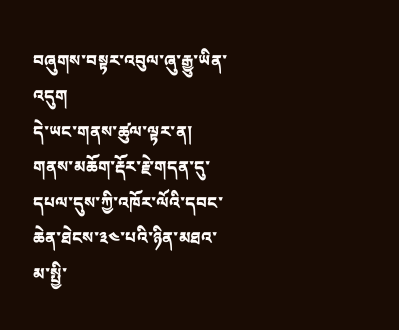བཞུགས་བསྟར་འབུལ་ཞུ་རྒྱུ་ཡིན་འདུག
དེ་ཡང་གནས་ཚུལ་ལྟར་ན། གནས་མཆོག་རྡོར་རྗེ་གདན་དུ་དཔལ་དུས་ཀྱི་འཁོར་ལོའི་དབང་ཆེན་ཐེངས་༣༤་པའི་ཉིན་མཐའ་མ་སྤྱི་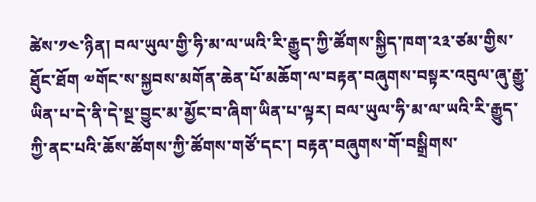ཚེས་༡༤་ཉིན། བལ་ཡུལ་གྱི་ཧི་མ་ལ་ཡའི་རི་རྒྱུད་ཀྱི་ཚོགས་སྐྱིད་ཁག་༢༣་ཙམ་གྱིས་ཐོུང་ཐོག ༧གོང་ས་སྐྱབས་མགོན་ཆེན་པོ་མཆོག་ལ་བརྟན་བཞུགས་བསྟར་འབུལ་ཞུ་རྒྱུ་ཡིན་པ་དེ་ནི་དེ་སྔ་བྱུང་མ་མྱོང་བ་ཞིག་ཡིན་པ་ལྟར། བལ་ཡུལ་ཧི་མ་ལ་ཡའི་རི་རྒྱུད་ཀྱི་ནང་པའི་ཆོས་ཚོགས་ཀྱི་ཚོགས་གཙོ་དང་། བརྟན་བཞུགས་གོ་བསྒྲིགས་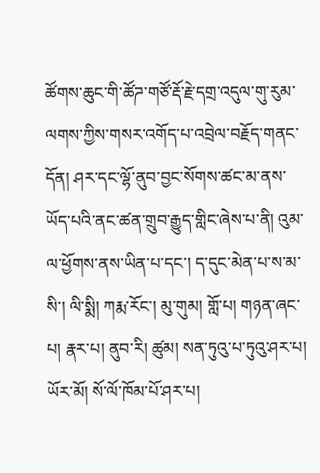ཚོགས་ཆུང་གི་ཚོཌ་གཙོ་རྡོ་རྗེ་དགྲ་འདུལ་གུ་རུམ་ལགས་ཀྱིས་གསར་འགོད་པ་འབྲེལ་བརྗོད་གནང་དོན། ཤར་དང་ལྷོ་ནུབ་བྱང་སོགས་ཚང་མ་ནས་ཡོད་པའི་ནང་ཚན་གྲུབ་རྒྱུད་གླིང་ཞེས་པ་ནི། འུམ་ལ་ཕྱོགས་ནས་ཡིན་པ་དང་། ད་དུང་མེན་པ་ས་མ་སི་། ལི་སྨི། ཀརྨ་རོང་། མུ་གུམ། གློ་པ། གཉན་ཞང་པ། རྣར་པ། ནུབ་རི། ཚུམ། སན་ཏུའུ་པ་ཏུའུ་ཤར་པ། ཡོར་མོ། སོ་ལོ་ཁོམ་པོ་ཤར་པ།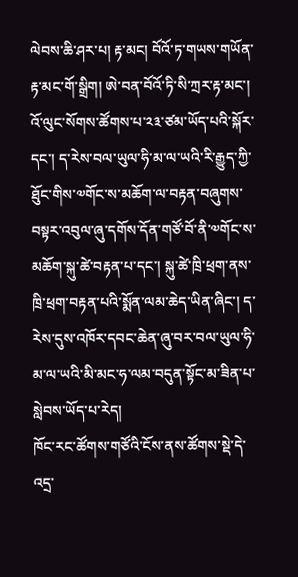ལེབས་ཆི་ཤར་པ། རྟ་མང། བོའོ་ཏ་གཡས་གཡོན་རྟ་མང་གོ་སྒྲིག། ཨེ་བན་བོའོ་ཏི་སི་ཀྲར་རྟ་མང་། འོ་ལུང་སོགས་ཚོགས་པ་༢༣་ཙམ་ཡོད་པའི་སྐོར་དང་། ད་རེས་བལ་ཡུལ་ཧི་མ་ལ་ཡའི་རི་རྒྱུད་ཀྱི་ཐོུང་གིས་༧གོང་ས་མཆོག་ལ་བརྟན་བཞུགས་བསྟར་འབུལ་ཞུ་དགོས་དོན་གཙོ་བོ་ནི་༧གོང་ས་མཆོག་སྐུ་ཚེ་བརྟན་པ་དང་། སྐུ་ཚེ་ཁྲི་ཕྲག་ནས་ཁྲི་ཕྲག་བརྟན་པའི་སྨོན་ལམ་ཆེད་ཡིན་ཞིང་། ད་རེས་དུས་འཁོར་དབང་ཆེན་ཞུ་བར་བལ་ཡུལ་ཧི་མ་ལ་ཡའི་མི་མང་ཧ་ལམ་བདུན་སྟོང་མ་ཟིན་པ་སླེབས་ཡོད་པ་རེད།
ཁོང་རང་ཚོགས་གཙོའི་ངོས་ནས་ཚོགས་སྡེ་དེ་འདྲ་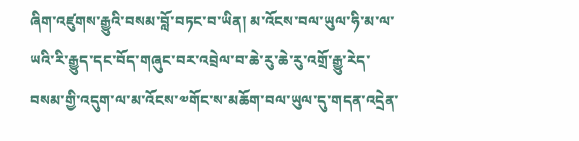ཞིག་འཛུགས་རྒྱུའི་བསམ་བློ་བཏང་བ་ཡིན། མ་འོངས་བལ་ཡུལ་ཧི་མ་ལ་ཡའི་རི་རྒྱུད་དང་བོད་གཞུང་བར་འབྲེལ་བ་ཆེ་རུ་ཆེ་རུ་འགྲོ་རྒྱུ་རེད་བསམ་གྱི་འདུག་ལ་མ་འོངས་༧གོང་ས་མཆོག་བལ་ཡུལ་དུ་གདན་འདྲེན་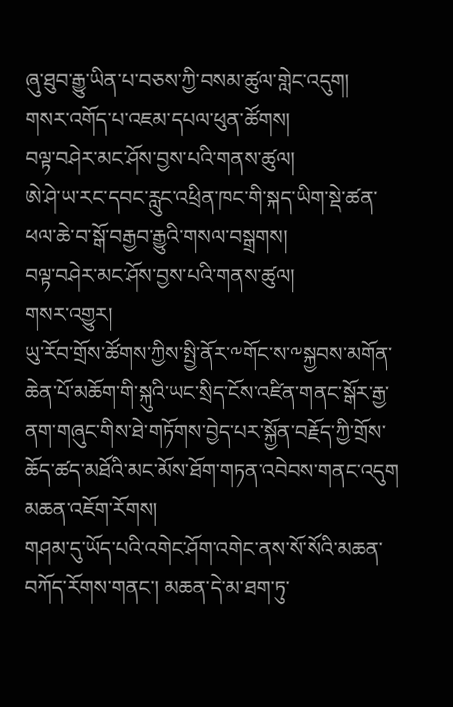ཞུ་ཐུབ་རྒྱུ་ཡིན་པ་བཅས་ཀྱི་བསམ་ཚུལ་གླེང་འདུག།
གསར་འགོད་པ་འཇམ་དཔལ་ཕུན་ཚོགས།
བལྟ་བཤེར་མང་ཤོས་བྱས་པའི་གནས་ཚུལ།
ཨེ་ཤེ་ཡ་རང་དབང་རླུང་འཕྲིན་ཁང་གི་སྐད་ཡིག་སྡེ་ཚན་ཕལ་ཆེ་བ་སྒོ་བརྒྱབ་རྒྱུའི་གསལ་བསྒྲགས།
བལྟ་བཤེར་མང་ཤོས་བྱས་པའི་གནས་ཚུལ།
གསར་འགྱུར།
ཡུ་རོབ་གྲོས་ཚོགས་ཀྱིས་སྤྱི་ནོར་༸གོང་ས་༸སྐྱབས་མགོན་ཆེན་པོ་མཆོག་གི་སྐུའི་ཡང་སྲིད་ངོས་འཛིན་གནང་སྒོར་རྒྱ་ནག་གཞུང་གིས་ཐེ་གཏོགས་བྱེད་པར་སྐྱོན་བརྗོད་ཀྱི་གྲོས་ཆོད་ཚད་མཐོའི་མང་མོས་ཐོག་གཏན་འབེབས་གནང་འདུག
མཆན་འཇོག་རོགས།
གཤམ་དུ་ཡོད་པའི་འགེང་ཤོག་འགེང་ནས་སོ་སོའི་མཆན་བཀོད་རོགས་གནང་། མཆན་དེ་མ་ཐག་ཏུ་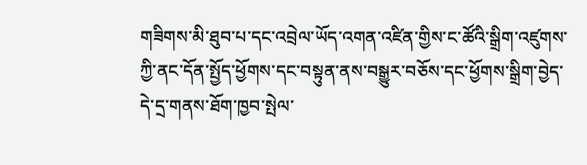གཟིགས་མི་ཐུབ་པ་དང་འབྲེལ་ཡོད་འགན་འཛིན་གྱིས་ང་ཚོའི་སྒྲིག་འཛུགས་ཀྱི་ནང་དོན་སྤྱོད་ཕྱོགས་དང་བསྟུན་ནས་བསྒྱུར་བཅོས་དང་ཕྱོགས་སྒྲིག་བྱེད་དེ་དྲ་གནས་ཐོག་ཁྱབ་སྤེལ་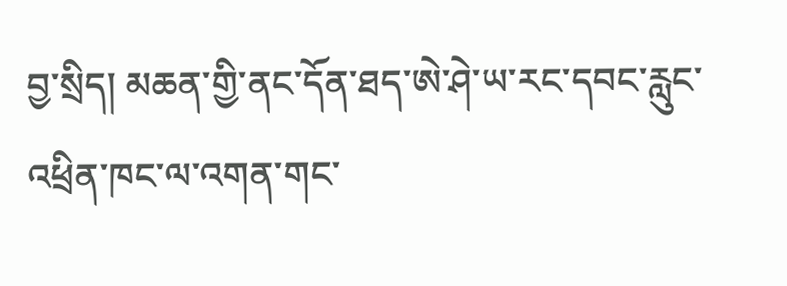བྱ་སྲིད། མཆན་གྱི་ནང་དོན་ཐད་ཨེ་ཤེ་ཡ་རང་དབང་རླུང་འཕྲིན་ཁང་ལ་འགན་གང་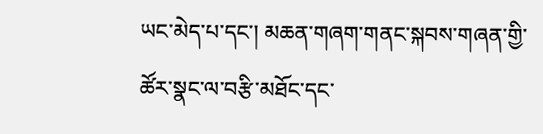ཡང་མེད་པ་དང་། མཆན་གཞག་གནང་སྐབས་གཞན་གྱི་ཚོར་སྣང་ལ་བརྩི་མཐོང་དང་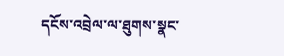དངོས་འབྲེལ་ལ་ཐུགས་སྣང་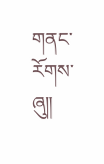གནང་རོགས་ཞུ༎